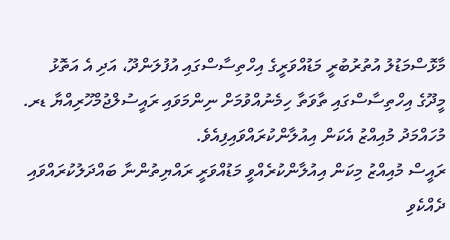މާޅޮސްމަޑުލު އުތުރުބުރީ މަޑުއްވަރީގެ އިހްތިސާސްގައި އުފުލަންދޫ، އަދި އެ އަތޮޅު މީދޫގެ އިހްތިސާސްގައި ތާވަތާ ހިމެނުއްވުމަށް ނިންމަވައި ރައީސުލްޖުމްހޫރިއްޔާ ޑރ. މުހައްމަދު މުއިއްޒު އެކަން އިއުލާންކުރައްވައިފިއެވެ.
ރައީސް މުއިއްޒު މިކަން އިއުލާންކުރެއްވީ މަޑުއްވަރީ ރައްޔިތުންނާ ބައްދަލުކުރައްވައި ދެއްކެވި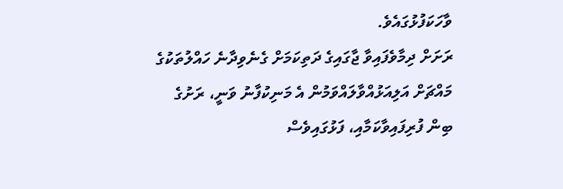ވާހަކަފުޅުގައެވެ.
ރަށަށް ދިމާވެފައިވާ ޖާގައިގެ ދަތިކަމަށް ގެނެވިދާނެ ހައްލުތަކުގެ މައްޗަށް އަލިއަޅުއްވާލައްވަމުން އެ މަނިކުފާނު ވަނީ، ރަށުގެ ބިން ފުރިފައިވާކަމާއި، ފަޅުގައިވެސް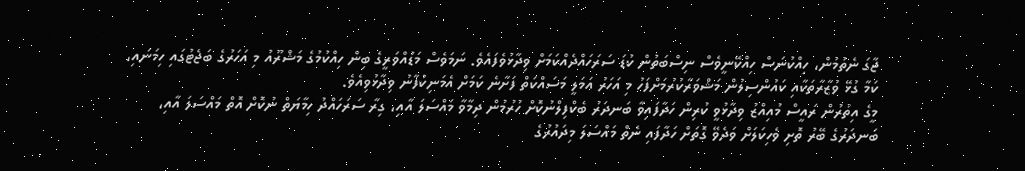ޖާގަ ނެތުމުން، ހިއްކުނަސް ހިއްކޭނީވެސް ނިސްބަތުން ކުޑަ ސަރަހައްދެއްކަމަށް ވިދާޅުވެފައެވެ. ނަމަވެސް މަޑުއްވަރީގެ ބިން ހިއްކުމުގެ މަޝްރޫއު މި އަހަރުގެ ބަޖެޓުގައި ހިމަނައި، ކަމާ ގުޅޭ ވުޒާރާތަކާއި ކައުންސިލުން މަޝްވަރާކުރުމަށްފަހު މި އަހަރު އަމަލީ މަސައްކަތް ފަށާނެ ކަމަށް އެމަނިކުފާނު ވިދާޅުވިއެވެ.
މީގެ އިތުރުން ރައީސް މުއިއްޒު ވިދާޅުވީ ކުރިން ހަދާފައިވާ ބަނދަރު ބެކްފިލްނުކޮށް ހުރުމުން ދިމާވާ މައްސަލަ އާއި، ގިރާ ސަރަހައްދު ހިމާޔަތް ނުކޮށް އޮތް މައްސަލަ އާއި، ބަނދަރުގެ ބޭރު ތޮށި ވެހިކަލަށް ވަދެވޭ ގޮތަށް ހަދާފައި ނެތް މައްސަލަ މިދައުރުގެ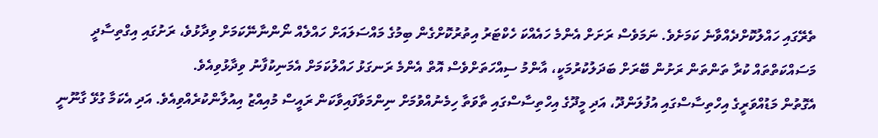ތެރޭގައި ހައްލުކޮށްދެއްވާނެ ކަމަށެވެ. ނަމަވެސް ރަށަށް އެންމެ ހައެއްކަ ހެކްޓަރު އިތުރުކޮށްގެން ބިމުގެ މައްސަލައަށް ހައްލެއް ނޯންނާނޭކަމަށް ވިދާޅުވެ، ރަށުގައި އިގްތިސާދީ މަސައްކަތްތައް ކުރާ ތަންތަން ރަށުން ބޭރަށް ބަދަލުކުރުމަކީ، އާންމު ސިއްހަތަށްވެސް އޮތް އެންމެ ރަނގަޅު ހައްލުކަމަށް އެމަނިކުފާނު ވިދާޅުވިއެވެ.
އެގޮތުން މަޑުއްވަރީގެ އިހްތިސާސްގައި އުފުލަންދޫ، އަދި މީދޫގެ އިހްތިސާސްގައި ތާވަތާ ހިމެނުއްވުމަށް ނިންމަވާފައިވާކަން ރައީސް މުއިއްޒު އިއުލާންކުރެއްވިއެވެ. އަދި އެކަމާ ގުޅޭ ގާނޫނީ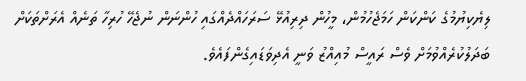ލިޔެކިޔުމުގެ ކަންކަން ހަމަޖެހުމުން، މީހުން ދިރިއުޅޭ ސަރަހައްދެއްގައި ހުންނަން ނުޖެހޭ ހުރިހާ ތަނެއް އެރަށްތަކަށް ބަދަލުކުރެއްވުމަށް ވެސް ރައީސް މުއިއްޒު ވަނީ އެދިވަޑައިގެންފައެވެ.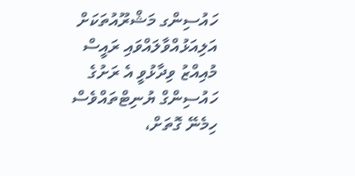ހައުސިންގ މަޝްރޫއުތަކަށް އަލިއަޅުއްވާލައްވައި ރައީސް މުއިއްޒު ވިދާޅުވީ އެ ރަށުގެ ހައުސިންގް ޔުނިޓްތައްވެސް ހިމެނޭ ގޮތަށް،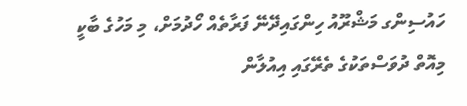ހައުސިންގ މަޝްރޫއު ހިންގައިދޭނޭ ފަރާތެއް ހޯދުމަށް، މި މަހުގެ ބާކީ މިއޮތް ދުވަސްތަކުގެ ތެރޭގައި އިއުލާން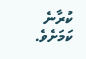ކުރާނެ ކަމަށެވެ.